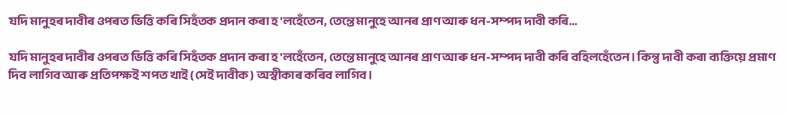যদি মানুহৰ দাবীৰ ওপৰত ভিত্তি কৰি সিহঁতক প্ৰদান কৰা হ'লহেঁতেন, তেন্তে মানুহে আনৰ প্ৰাণ আৰু ধন-সম্পদ দাবী কৰি…

যদি মানুহৰ দাবীৰ ওপৰত ভিত্তি কৰি সিহঁতক প্ৰদান কৰা হ'লহেঁতেন, তেন্তে মানুহে আনৰ প্ৰাণ আৰু ধন-সম্পদ দাবী কৰি বহিলহেঁতেন। কিন্তু দাবী কৰা ব্যক্তিয়ে প্ৰমাণ দিব লাগিব আৰু প্ৰতিপক্ষই শপত খাই (সেই দাবীক) অস্বীকাৰ কৰিব লাগিব।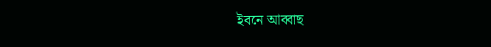ইবনে আব্বাছ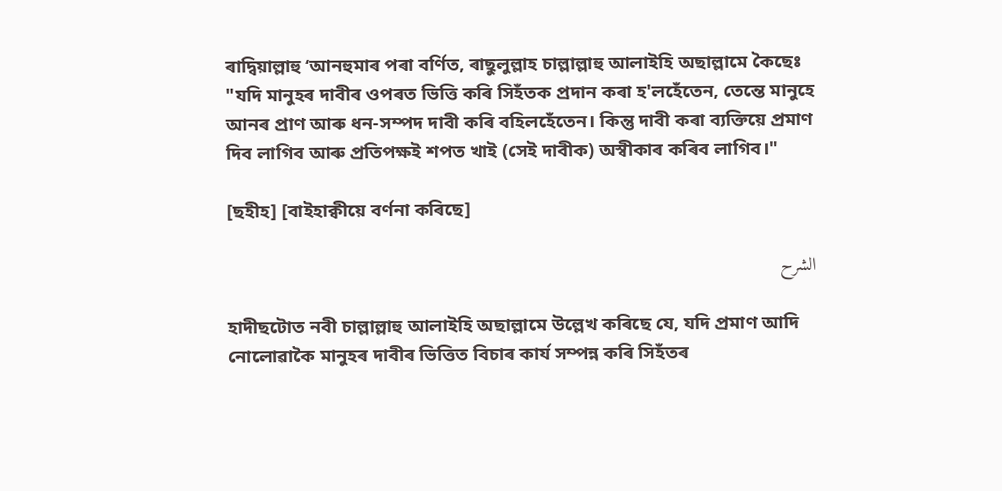ৰাদ্বিয়াল্লাহু ‘আনহুমাৰ পৰা বৰ্ণিত, ৰাছুলুল্লাহ চাল্লাল্লাহু আলাইহি অছাল্লামে কৈছেঃ "যদি মানুহৰ দাবীৰ ওপৰত ভিত্তি কৰি সিহঁতক প্ৰদান কৰা হ'লহেঁতেন, তেন্তে মানুহে আনৰ প্ৰাণ আৰু ধন-সম্পদ দাবী কৰি বহিলহেঁতেন। কিন্তু দাবী কৰা ব্যক্তিয়ে প্ৰমাণ দিব লাগিব আৰু প্ৰতিপক্ষই শপত খাই (সেই দাবীক) অস্বীকাৰ কৰিব লাগিব।"

[ছহীহ] [বাইহাক্বীয়ে বৰ্ণনা কৰিছে]

الشرح

হাদীছটোত নবী চাল্লাল্লাহু আলাইহি অছাল্লামে উল্লেখ কৰিছে যে, যদি প্ৰমাণ আদি নোলোৱাকৈ মানুহৰ দাবীৰ ভিত্তিত বিচাৰ কাৰ্য সম্পন্ন কৰি সিহঁতৰ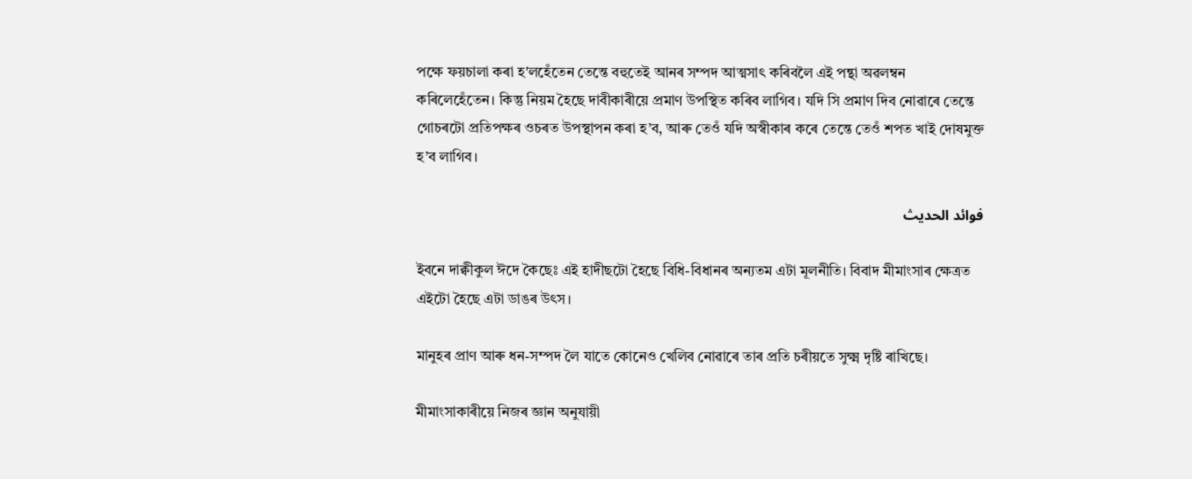পক্ষে ফয়চালা কৰা হ'লহেঁতেন তেন্তে বহুতেই আনৰ সম্পদ আত্মসাৎ কৰিবলৈ এই পন্থা অৱলম্বন কৰিলেহেঁতেন। কিন্তু নিয়ম হৈছে দাবীকাৰীয়ে প্ৰমাণ উপস্থিত কৰিব লাগিব। যদি সি প্ৰমাণ দিব নোৱাৰে তেন্তে গোচৰটো প্ৰতিপক্ষৰ ওচৰত উপস্থাপন কৰা হ’ব, আৰু তেওঁ যদি অস্বীকাৰ কৰে তেন্তে তেওঁ শপত খাই দোষমুক্ত হ’ব লাগিব।

فوائد الحديث

ইবনে দাক্বীকুল ঈদে কৈছেঃ এই হাদীছটো হৈছে বিধি-বিধানৰ অন্যতম এটা মূলনীতি। বিবাদ মীমাংসাৰ ক্ষেত্ৰত এইটো হৈছে এটা ডাঙৰ উৎস।

মানুহৰ প্ৰাণ আৰু ধন-সম্পদ লৈ যাতে কোনেও খেলিব নোৱাৰে তাৰ প্ৰতি চৰীয়তে সুক্ষ্ম দৃষ্টি ৰাখিছে।

মীমাংসাকাৰীয়ে নিজৰ জ্ঞান অনুযায়ী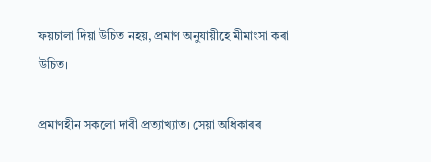ফয়চালা দিয়া উচিত নহয়, প্ৰমাণ অনুযায়ীহে মীমাংসা কৰা উচিত।

প্ৰমাণহীন সকলো দাবী প্ৰত্যাখ্যাত। সেয়া অধিকাৰৰ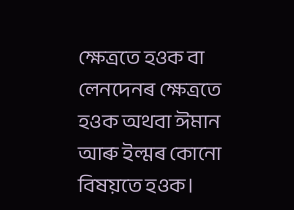ক্ষেত্ৰতে হওক বা লেনদেনৰ ক্ষেত্ৰতে হওক অথবা ঈমান আৰু ইল্মৰ কোনো বিষয়তে হওক।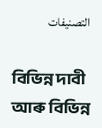التصنيفات

বিভিন্ন দাবী আৰু বিভিন্ন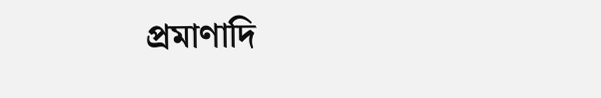প্ৰমাণাদি